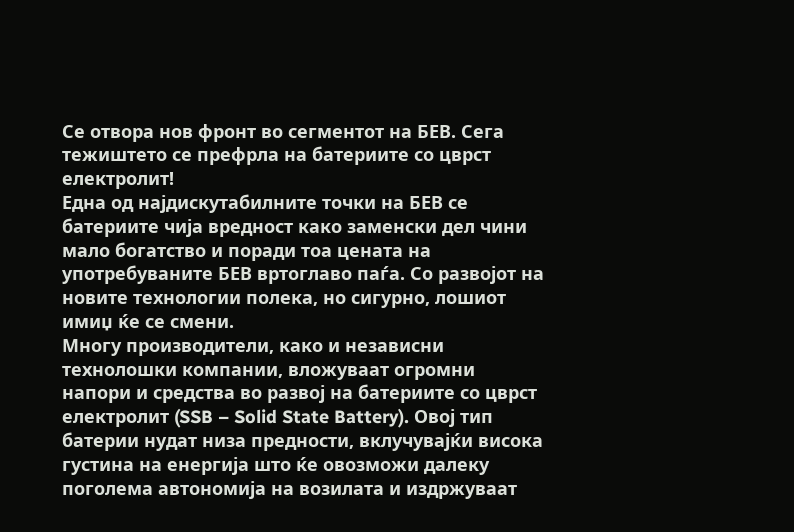Се отвора нов фронт во сегментот на БЕВ. Сега тежиштето се префрла на батериите со цврст електролит!
Една од најдискутабилните точки на БЕВ се батериите чија вредност како заменски дел чини мало богатство и поради тоа цената на употребуваните БЕВ вртоглаво паѓа. Со развојот на новите технологии полека, но сигурно, лошиот имиџ ќе се смени.
Многу производители, како и независни технолошки компании, вложуваат огромни напори и средства во развој на батериите со цврст електролит (SSB – Solid State Battery). Овој тип батерии нудат низа предности, вклучувајќи висока густина на енергија што ќе овозможи далеку поголема автономија на возилата и издржуваат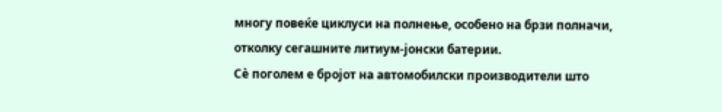многу повеќе циклуси на полнење, особено на брзи полначи, отколку сегашните литиум-јонски батерии.
Сѐ поголем е бројот на автомобилски производители што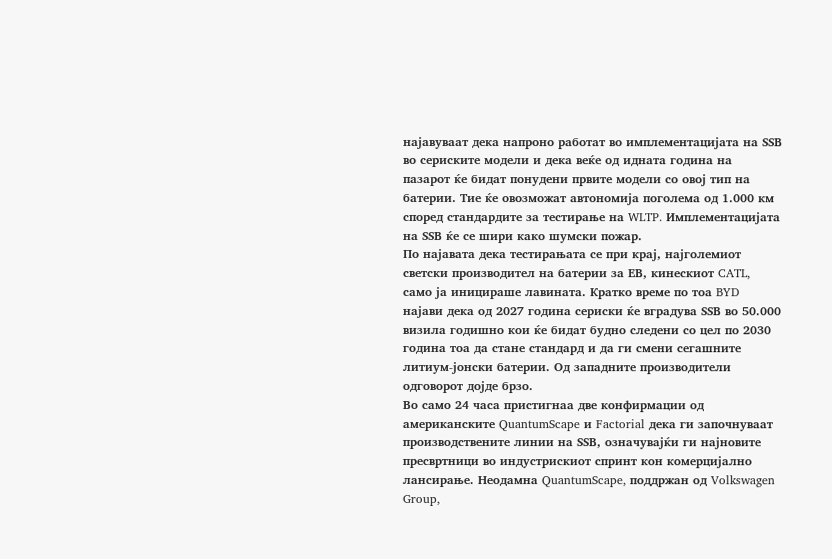најавуваат дека напроно работат во имплементацијата на ЅЅВ во сериските модели и дека веќе од идната година на пазарот ќе бидат понудени првите модели со овој тип на батерии. Тие ќе овозможат автономија поголема од 1.000 км според стандардите за тестирање на WLTP. Имплементацијата на ЅЅВ ќе се шири како шумски пожар.
По најавата дека тестирањата се при крај, најголемиот светски производител на батерии за ЕВ, кинескиот CATL, само ја иницираше лавината. Кратко време по тоа BYD најави дека од 2027 година сериски ќе вградува ЅЅВ во 50.000 визила годишно кои ќе бидат будно следени со цел по 2030 година тоа да стане стандард и да ги смени сегашните литиум-јонски батерии. Од западните производители одговорот дојде брзо.
Во само 24 часа пристигнаа две конфирмации од американските QuantumScape и Factorial дека ги започнуваат производствените линии на ЅЅВ, означувајќи ги најновите пресвртници во индустрискиот спринт кон комерцијално лансирање. Неодамна QuantumScape, поддржан од Volkswagen Group,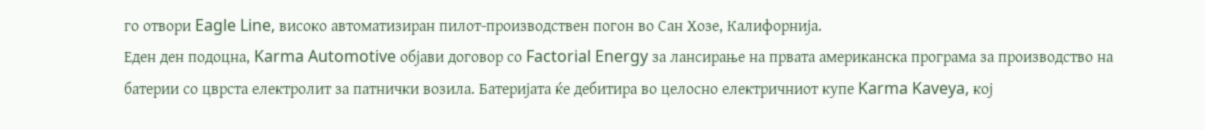го отвори Eagle Line, високо автоматизиран пилот-производствен погон во Сан Хозе, Калифорнија.
Еден ден подоцна, Karma Automotive објави договор со Factorial Energy за лансирање на првата американска програма за производство на батерии со цврста електролит за патнички возила. Батеријата ќе дебитира во целосно електричниот купе Karma Kaveya, кој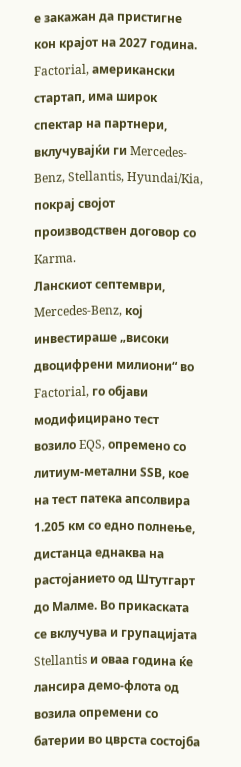е закажан да пристигне кон крајот на 2027 година. Factorial, американски стартап, има широк спектар на партнери, вклучувајќи ги Mercedes-Benz, Stellantis, Hyundai/Kia, покрај својот производствен договор со Karma.
Ланскиот септември, Mercedes-Benz, кој инвестираше „високи двоцифрени милиони“ во Factorial, го објави модифицирано тест возило EQS, опремено со литиум-метални ЅЅВ, кое на тест патека апсолвира 1.205 км со едно полнење, дистанца еднаква на растојанието од Штутгарт до Малме. Во прикаската се вклучува и групацијата Stellantis и оваа година ќе лансира демо-флота од возила опремени со батерии во цврста состојба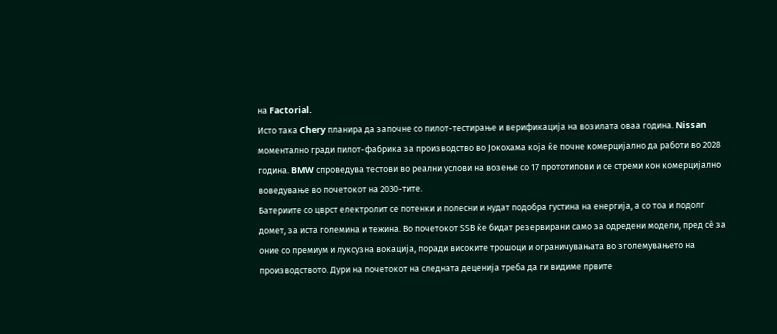на Factorial.
Исто така Chery планира да започне со пилот-тестирање и верификација на возилата оваа година. Nissan моментално гради пилот-фабрика за производство во Јокохама која ќе почне комерцијално да работи во 2028 година. BMW спроведува тестови во реални услови на возење со 17 прототипови и се стреми кон комерцијално воведување во почетокот на 2030-тите.
Батериите со цврст електролит се потенки и полесни и нудат подобра густина на енергија, а со тоа и подолг домет, за иста големина и тежина. Во почетокот ЅЅВ ќе бидат резервирани само за одредени модели, пред сè за оние со премиум и луксузна вокација, поради високите трошоци и ограничувањата во зголемувањето на производството. Дури на почетокот на следната деценија треба да ги видиме првите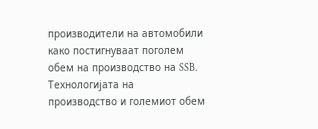производители на автомобили како постигнуваат поголем обем на производство на SSB.
Технологијата на производство и големиот обем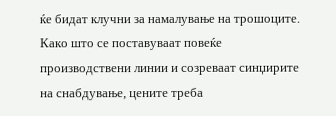ќе бидат клучни за намалување на трошоците. Како што се поставуваат повеќе производствени линии и созреваат синџирите на снабдување, цените треба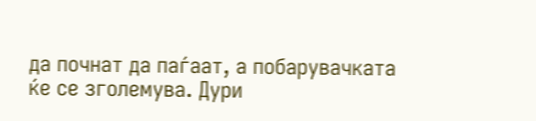да почнат да паѓаат, а побарувачката ќе се зголемува. Дури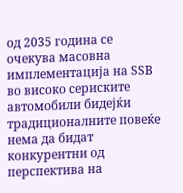од 2035 година се очекува масовна имплементација на ЅЅВ во високо сериските автомобили бидејќи традиционалните повеќе нема да бидат конкурентни од перспектива на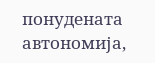понудената автономија,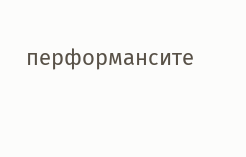перформансите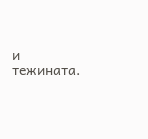и тежината.